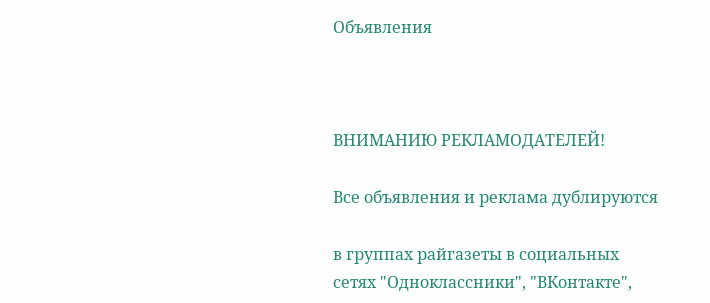Объявления



ВНИМАНИЮ РЕКЛАМОДАТЕЛЕЙ!

Все объявления и реклама дублируются

в группах райгазеты в социальных сетях "Одноклассники", "ВКонтакте",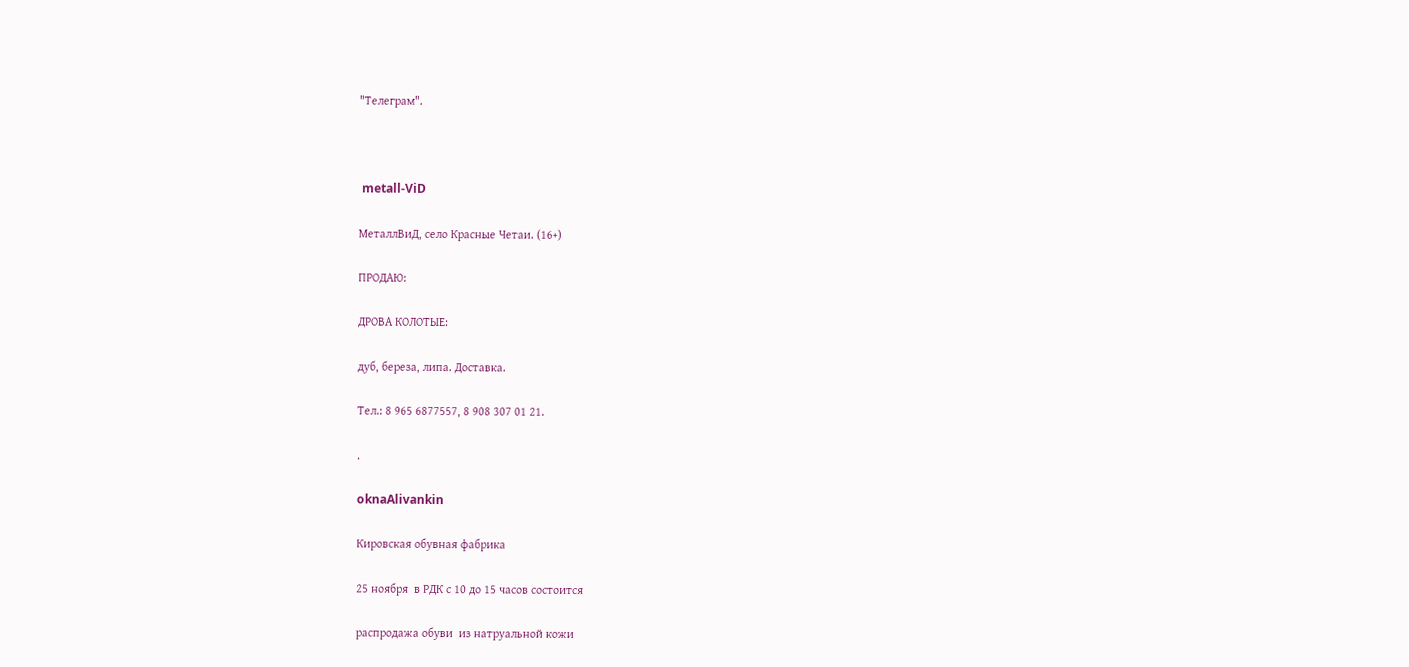"Телеграм".



 metall-ViD

МеталлВиД, село Красные Четаи. (16+)

ПРОДАЮ:

ДРОВА КОЛОТЫЕ:

дуб, береза, липа. Доставка.

Тел.: 8 965 6877557, 8 908 307 01 21.

.

oknaAlivankin

Кировская обувная фабрика

25 ноября  в РДК с 10 до 15 часов состоится

распродажа обуви  из натруальной кожи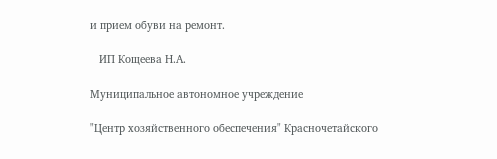и прием обуви на ремонт.

   ИП Кощеева Н.А.

Муниципальное автономное учреждение

"Центр хозяйственного обеспечения" Красночетайского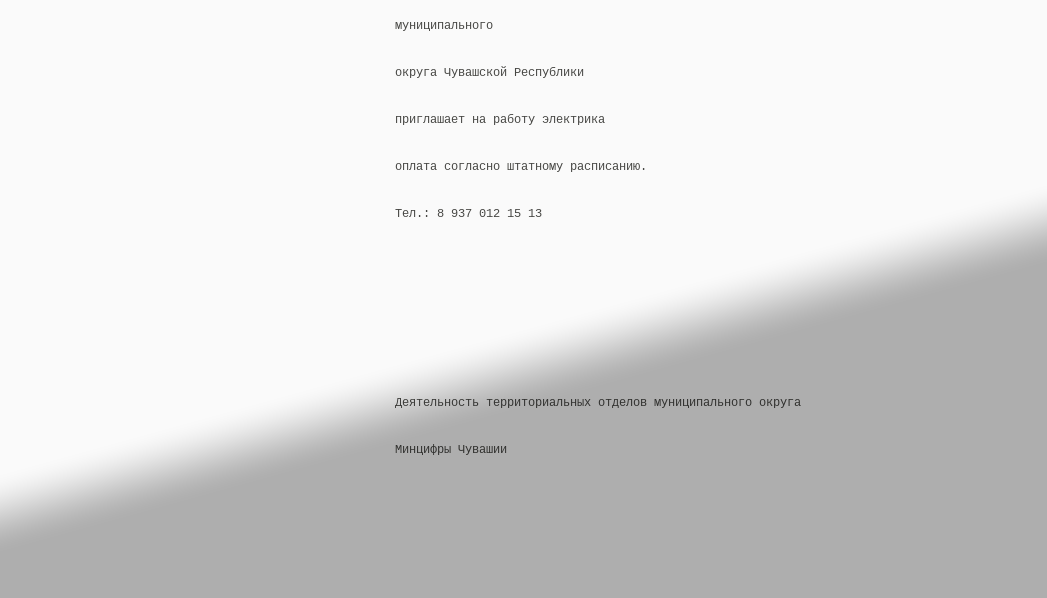муниципального

округа Чувашской Республики

приглашает на работу электрика

оплата согласно штатному расписанию.

Тел.: 8 937 012 15 13







Деятельность территориальных отделов муниципального округа

Минцифры Чувашии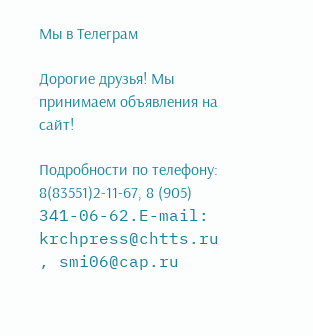Мы в Телеграм

Дорогие друзья! Мы принимаем объявления на сайт!

Подробности по телефону: 8(83551)2-11-67, 8 (905) 341-06-62.E-mail: krchpress@chtts.ru , smi06@cap.ru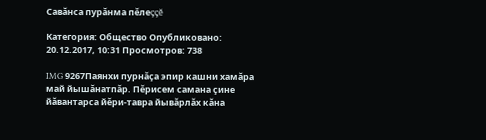Савăнса пурăнма пĕлеççĕ

Категория: Общество Опубликовано: 20.12.2017, 10:31 Просмотров: 738

IMG 9267Паянхи пурнăçа эпир кашни хамăра май йышăнатпăр. Пĕрисем самана çине йăвантарса йĕри-тавра йывăрлăх кăна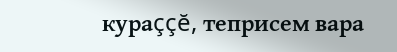кураççĕ, теприсем вара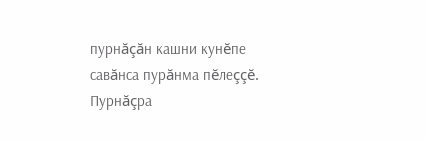пурнăçăн кашни кунĕпе савăнса пурăнма пĕлеççĕ. Пурнăçра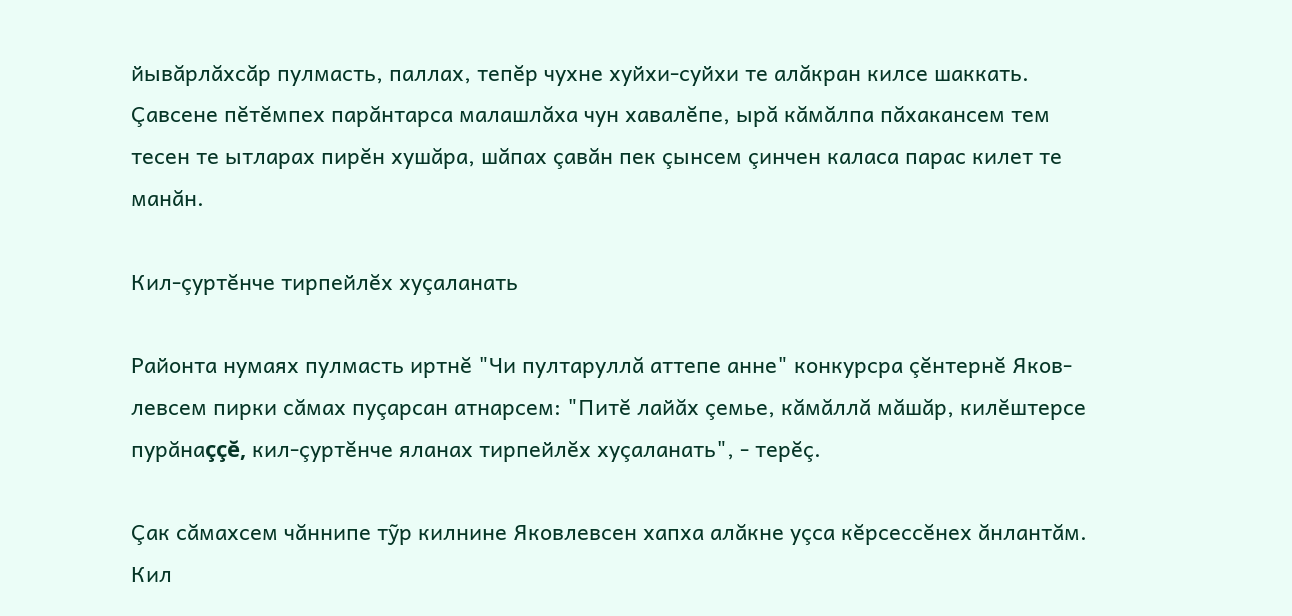йывăрлăхсăр пулмасть, паллах, тепĕр чухне хуйхи-суйхи те алăкран килсе шаккать. Çавсене пĕтĕмпех парăнтарса малашлăха чун хавалĕпе, ырă кăмăлпа пăхакансем тем тесен те ытларах пирĕн хушăра, шăпах çавăн пек çынсем çинчен каласа парас килет те манăн.

Кил-çуртĕнче тирпейлĕх хуçаланать

Районта нумаях пулмасть иртнĕ "Чи пултаруллă аттепе анне" конкурсра çĕнтернĕ Яков-левсем пирки сăмах пуçарсан атнарсем: "Питĕ лайăх çемье, кăмăллă мăшăр, килĕштерсе пурăнаççĕ, кил-çуртĕнче яланах тирпейлĕх хуçаланать", - терĕç.

Çак сăмахсем чăннипе тỹр килнине Яковлевсен хапха алăкне уçса кĕрсессĕнех ăнлантăм. Кил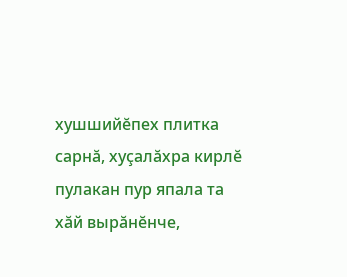хушшийĕпех плитка сарнă, хуçалăхра кирлĕ пулакан пур япала та хăй вырăнĕнче,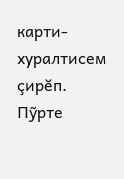карти-хуралтисем çирĕп. Пỹрте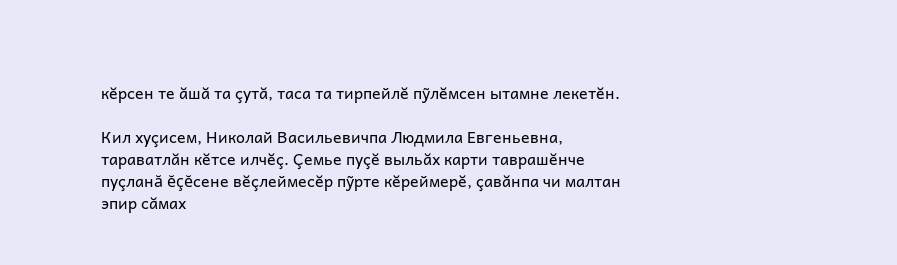кĕрсен те ăшă та çутă, таса та тирпейлĕ пỹлĕмсен ытамне лекетĕн.

Кил хуçисем, Николай Васильевичпа Людмила Евгеньевна, тараватлăн кĕтсе илчĕç. Çемье пуçĕ выльăх карти таврашĕнче пуçланă ĕçĕсене вĕçлеймесĕр пỹрте кĕреймерĕ, çавăнпа чи малтан эпир сăмах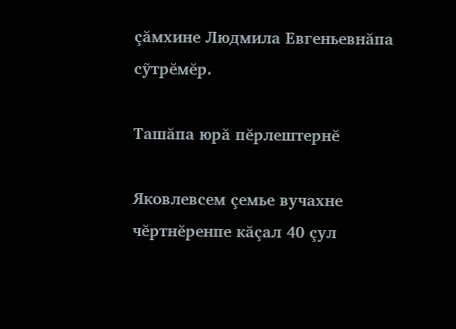çăмхине Людмила Евгеньевнăпа сỹтрĕмĕр.

Ташăпа юрă пĕрлештернĕ

Яковлевсем çемье вучахне чĕртнĕренпе кăçал 40 çул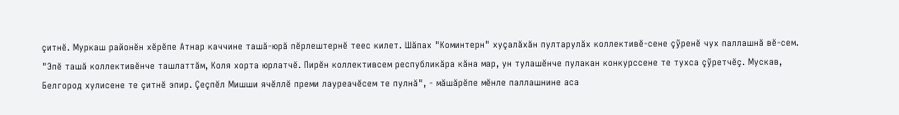çитнĕ. Муркаш районĕн хĕрĕпе Атнар каччине ташă-юрă пĕрлештернĕ теес килет. Шăпах "Коминтерн" хуçалăхăн пултарулăх коллективĕ-сене çỹренĕ чух паллашнă вĕ-сем. "Эпĕ ташă коллективĕнче ташлаттăм, Коля хорта юрлатчĕ. Пирĕн коллективсем республикăра кăна мар, ун тулашĕнче пулакан конкурссене те тухса çỹретчĕç. Мускав, Белгород хулисене те çитнĕ эпир. Çеçпĕл Мишши ячĕллĕ преми лауреачĕсем те пулнă", - мăшăрĕпе мĕнле паллашнине аса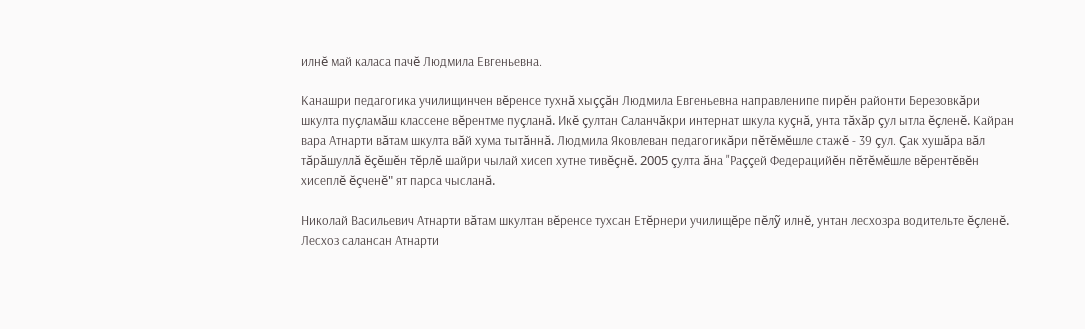илнĕ май каласа пачĕ Людмила Евгеньевна.

Канашри педагогика училищинчен вĕренсе тухнă хыççăн Людмила Евгеньевна направленипе пирĕн районти Березовкăри шкулта пуçламăш классене вĕрентме пуçланă. Икĕ çултан Саланчăкри интернат шкула куçнă, унта тăхăр çул ытла ĕçленĕ. Кайран вара Атнарти вăтам шкулта вăй хума тытăннă. Людмила Яковлеван педагогикăри пĕтĕмĕшле стажĕ - 39 çул. Çак хушăра вăл тăрăшуллă ĕçĕшĕн тĕрлĕ шайри чылай хисеп хутне тивĕçнĕ. 2005 çулта ăна "Раççей Федерацийĕн пĕтĕмĕшле вĕрентĕвĕн хисеплĕ ĕçченĕ" ят парса чысланă.

Николай Васильевич Атнарти вăтам шкултан вĕренсе тухсан Етĕрнери училищĕре пĕлỹ илнĕ, унтан лесхозра водительте ĕçленĕ. Лесхоз салансан Атнарти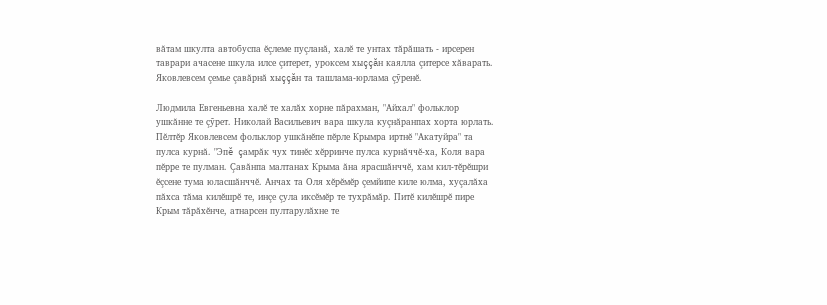вăтам шкулта автобуспа ĕçлеме пуçланă, халĕ те унтах тăрăшать - ирсерен таврари ачасене шкула илсе çитерет, уроксем хыççăн каялла çитерсе хăварать. Яковлевсем çемье çавăрнă хыççăн та ташлама-юрлама çỹренĕ.

Людмила Евгеньевна халĕ те халăх хорне пăрахман, "Айхал" фольклор ушкăнне те çỹрет. Николай Васильевич вара шкула куçнăранпах хорта юрлать. Пĕлтĕр Яковлевсем фольклор ушкăнĕпе пĕрле Крымра иртнĕ "Акатуйра" та пулса курнă. "Эпĕ çамрăк чух тинĕс хĕрринче пулса курнăччĕ-ха, Коля вара пĕрре те пулман. Çавăнпа малтанах Крыма ăна ярасшăнччĕ, хам кил-тĕрĕшри ĕçсене тума юласшăнччĕ. Анчах та Оля хĕрĕмĕр çемйипе киле юлма, хуçалăха пăхса тăма килĕшрĕ те, инçе çула иксĕмĕр те тухрăмăр. Питĕ килĕшрĕ пире Крым тăрăхĕнче, атнарсен пултарулăхне те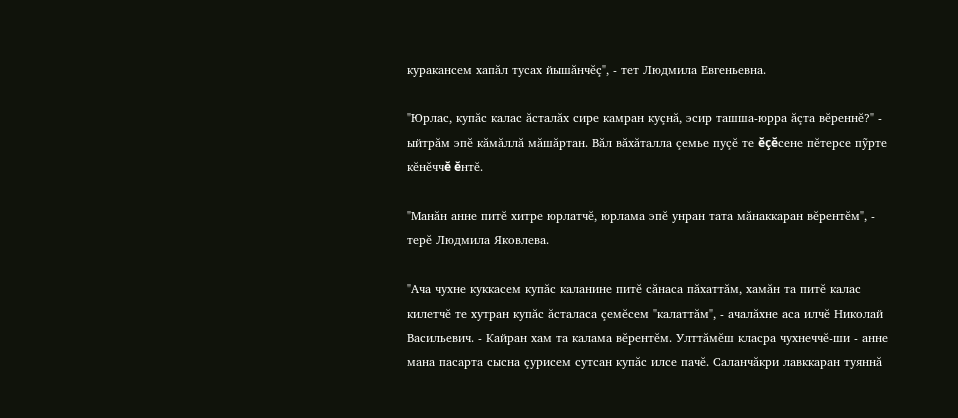куракансем хапăл тусах йышăнчĕç", - тет Людмила Евгеньевна.

"Юрлас, купăс калас ăсталăх сире камран куçнă, эсир ташша-юрра ăçта вĕреннĕ?" - ыйтрăм эпĕ кăмăллă мăшăртан. Вăл вăхăталла çемье пуçĕ те ĕçĕсене пĕтерсе пỹрте кĕнĕччĕ ĕнтĕ.

"Манăн анне питĕ хитре юрлатчĕ, юрлама эпĕ унран тата мăнаккаран вĕрентĕм", - терĕ Людмила Яковлева.

"Ача чухне куккасем купăс каланине питĕ сăнаса пăхаттăм, хамăн та питĕ калас килетчĕ те хутран купăс ăсталаса çемĕсем "калаттăм", - ачалăхне аса илчĕ Николай Васильевич. - Кайран хам та калама вĕрентĕм. Улттăмĕш класра чухнеччĕ-ши - анне мана пасарта сысна çурисем сутсан купăс илсе пачĕ. Саланчăкри лавккаран туяннă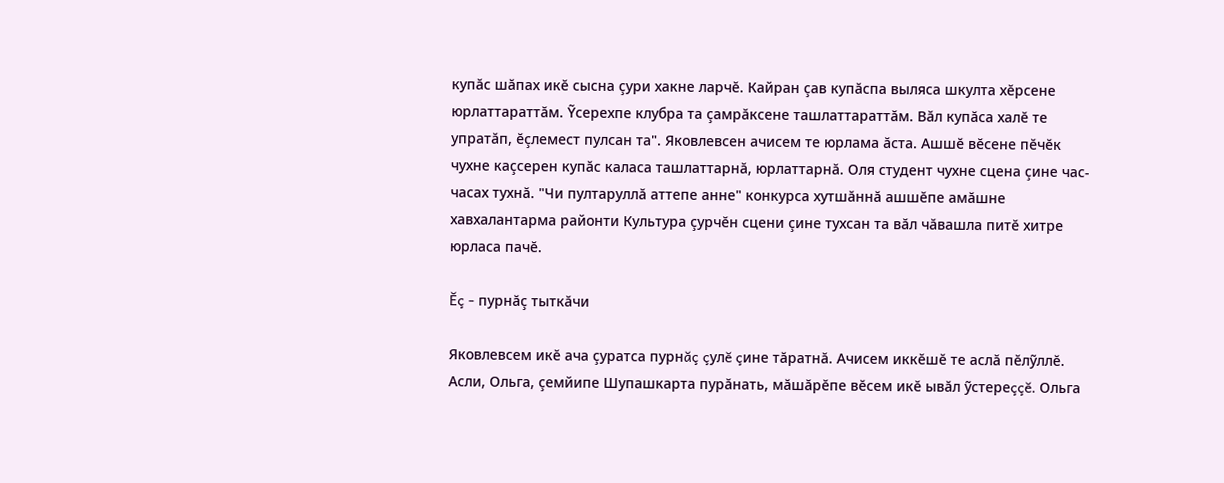купăс шăпах икĕ сысна çури хакне ларчĕ. Кайран çав купăспа выляса шкулта хĕрсене юрлаттараттăм. Ỹсерехпе клубра та çамрăксене ташлаттараттăм. Вăл купăса халĕ те упратăп, ĕçлемест пулсан та". Яковлевсен ачисем те юрлама ăста. Ашшĕ вĕсене пĕчĕк чухне каçсерен купăс каласа ташлаттарнă, юрлаттарнă. Оля студент чухне сцена çине час-часах тухнă. "Чи пултаруллă аттепе анне" конкурса хутшăннă ашшĕпе амăшне хавхалантарма районти Культура çурчĕн сцени çине тухсан та вăл чăвашла питĕ хитре юрласа пачĕ.

Ĕç - пурнăç тыткăчи

Яковлевсем икĕ ача çуратса пурнăç çулĕ çине тăратнă. Ачисем иккĕшĕ те аслă пĕлỹллĕ. Асли, Ольга, çемйипе Шупашкарта пурăнать, мăшăрĕпе вĕсем икĕ ывăл ỹстереççĕ. Ольга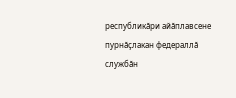республикăри айăплавсене пурнăçлакан федераллă службăн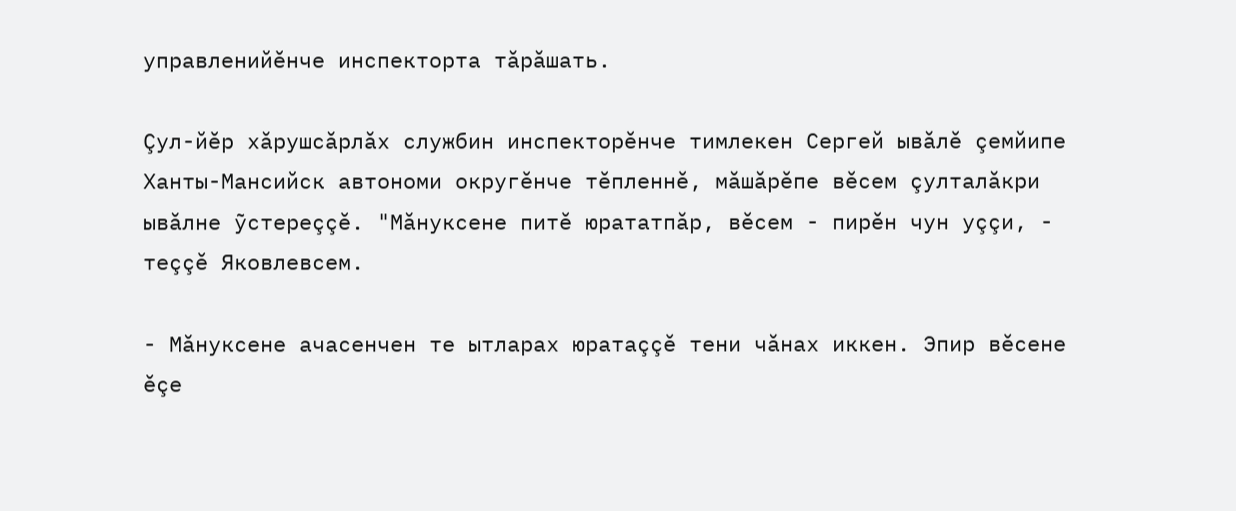управленийĕнче инспекторта тăрăшать.

Çул-йĕр хăрушсăрлăх службин инспекторĕнче тимлекен Сергей ывăлĕ çемйипе Ханты-Мансийск автономи округĕнче тĕпленнĕ, мăшăрĕпе вĕсем çулталăкри ывăлне ỹстереççĕ. "Мăнуксене питĕ юрататпăр, вĕсем - пирĕн чун уççи, - теççĕ Яковлевсем.

- Мăнуксене ачасенчен те ытларах юратаççĕ тени чăнах иккен. Эпир вĕсене ĕçе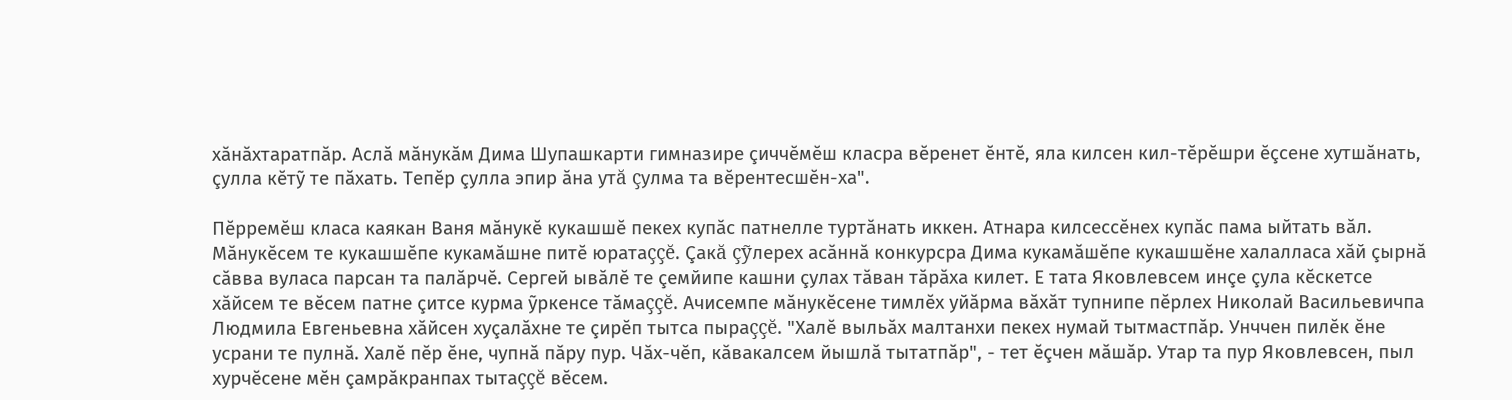хăнăхтаратпăр. Аслă мăнукăм Дима Шупашкарти гимназире çиччĕмĕш класра вĕренет ĕнтĕ, яла килсен кил-тĕрĕшри ĕçсене хутшăнать, çулла кĕтỹ те пăхать. Тепĕр çулла эпир ăна утă çулма та вĕрентесшĕн-ха".

Пĕрремĕш класа каякан Ваня мăнукĕ кукашшĕ пекех купăс патнелле туртăнать иккен. Атнара килсессĕнех купăс пама ыйтать вăл. Мăнукĕсем те кукашшĕпе кукамăшне питĕ юратаççĕ. Çакă çỹлерех асăннă конкурсра Дима кукамăшĕпе кукашшĕне халалласа хăй çырнă сăвва вуласа парсан та палăрчĕ. Сергей ывăлĕ те çемйипе кашни çулах тăван тăрăха килет. Е тата Яковлевсем инçе çула кĕскетсе хăйсем те вĕсем патне çитсе курма ỹркенсе тăмаççĕ. Ачисемпе мăнукĕсене тимлĕх уйăрма вăхăт тупнипе пĕрлех Николай Васильевичпа Людмила Евгеньевна хăйсен хуçалăхне те çирĕп тытса пыраççĕ. "Халĕ выльăх малтанхи пекех нумай тытмастпăр. Унччен пилĕк ĕне усрани те пулнă. Халĕ пĕр ĕне, чупнă пăру пур. Чăх-чĕп, кăвакалсем йышлă тытатпăр", - тет ĕçчен мăшăр. Утар та пур Яковлевсен, пыл хурчĕсене мĕн çамрăкранпах тытаççĕ вĕсем.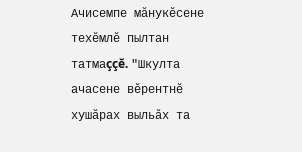Ачисемпе мăнукĕсене техĕмлĕ пылтан татмаççĕ. "Шкулта ачасене вĕрентнĕ хушăрах выльăх та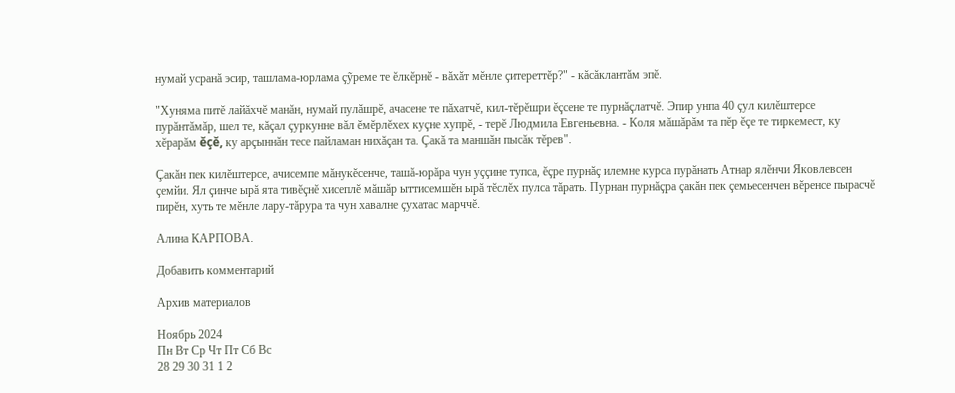нумай усранă эсир, ташлама-юрлама çỹреме те ĕлкĕрнĕ - вăхăт мĕнле çитереттĕр?" - кăсăклантăм эпĕ.

"Хуняма питĕ лайăхчĕ манăн, нумай пулăшрĕ, ачасене те пăхатчĕ, кил-тĕрĕшри ĕçсене те пурнăçлатчĕ. Эпир унпа 40 çул килĕштерсе пурăнтăмăр, шел те, кăçал çуркунне вăл ĕмĕрлĕхех куçне хупрĕ, - терĕ Людмила Евгеньевна. - Коля мăшăрăм та пĕр ĕçе те тиркемест, ку хĕрарăм ĕçĕ, ку арçыннăн тесе пайламан нихăçан та. Çакă та маншăн пысăк тĕрев".

Çакăн пек килĕштерсе, ачисемпе мăнукĕсенче, ташă-юрăра чун уççине тупса, ĕçре пурнăç илемне курса пурăнать Атнар ялĕнчи Яковлевсен çемйи. Ял çинче ырă ята тивĕçнĕ хисеплĕ мăшăр ыттисемшĕн ырă тĕслĕх пулса тăрать. Пурнан пурнăçра çакăн пек çемьесенчен вĕренсе пырасчĕ пирĕн, хуть те мĕнле лару-тăрура та чун хавалне çухатас марччĕ.

Алина КАРПОВА.

Добавить комментарий

Архив материалов

Ноябрь 2024
Пн Вт Ср Чт Пт Сб Вс
28 29 30 31 1 2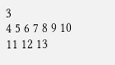3
4 5 6 7 8 9 10
11 12 13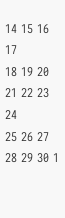14 15 16 17
18 19 20 21 22 23 24
25 26 27 28 29 30 1